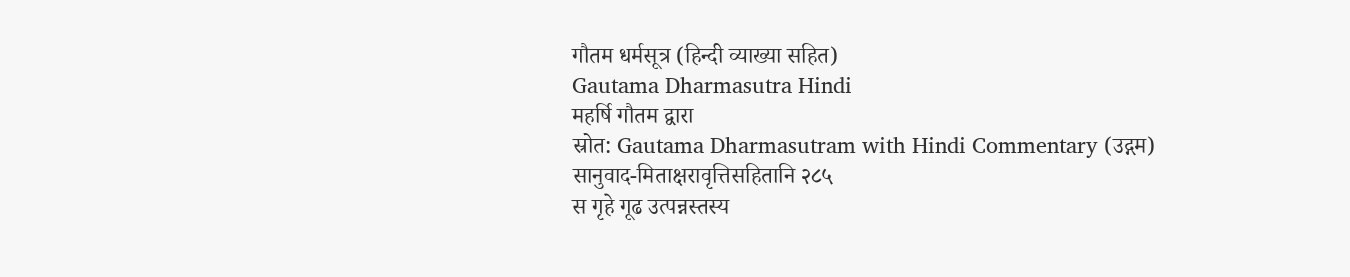गौतम धर्मसूत्र (हिन्दी व्याख्या सहित)
Gautama Dharmasutra Hindi
महर्षि गौतम द्वारा
स्रोत: Gautama Dharmasutram with Hindi Commentary (उद्गम)
सानुवाद-मिताक्षरावृत्तिसहितानि २८५
स गृहे गूढ उत्पन्नस्तस्य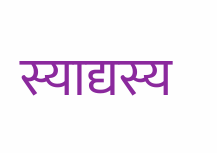स्याद्यस्य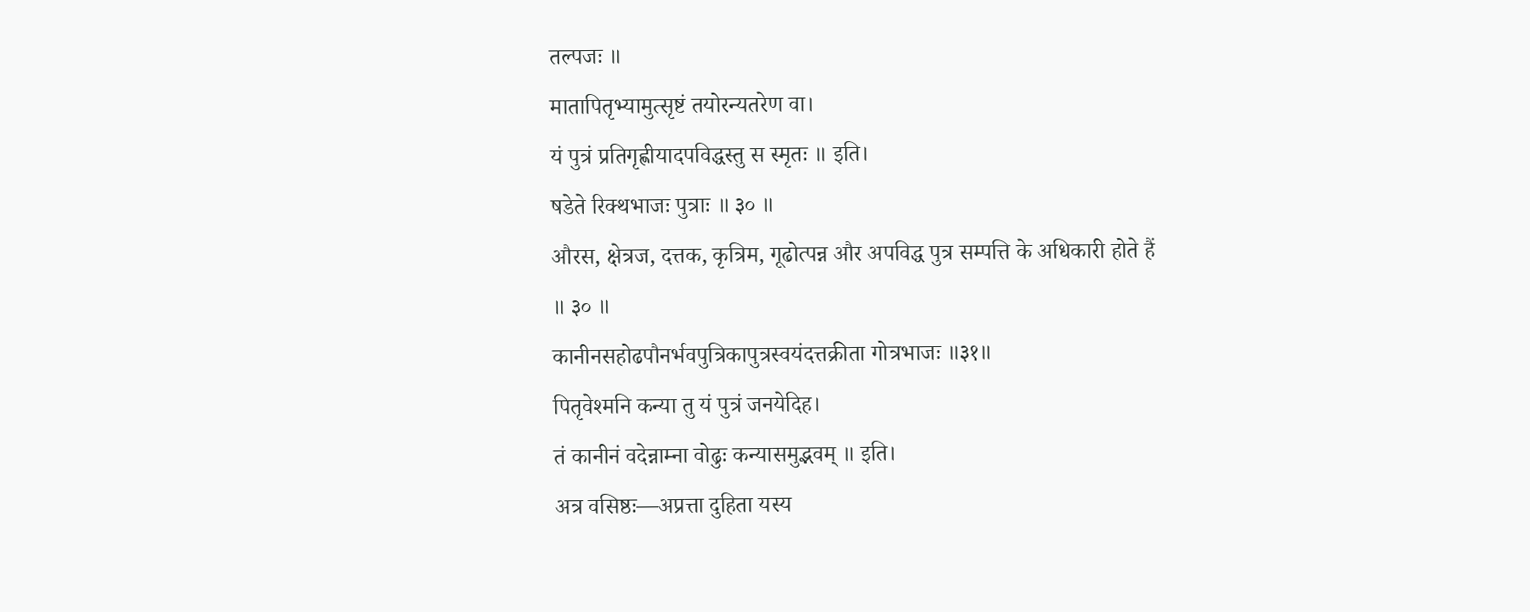तल्पजः ॥
मातापितृभ्यामुत्सृष्टं तयोरन्यतरेण वा।
यं पुत्रं प्रतिगृह्णीयादपविद्धस्तु स स्मृतः ॥ इति।
षडेते रिक्थभाजः पुत्राः ॥ ३० ॥
औरस, क्षेत्रज, दत्तक, कृत्रिम, गूढोत्पन्न और अपविद्ध पुत्र सम्पत्ति के अधिकारी होते हैं ॥ ३० ॥
कानीनसहोढपौनर्भवपुत्रिकापुत्रस्वयंदत्तक्रीता गोत्रभाजः ॥३१॥
पितृवेश्मनि कन्या तु यं पुत्रं जनयेदिह।
तं कानीनं वदेन्नाम्ना वोढुः कन्यासमुद्भवम् ॥ इति।
अत्र वसिष्ठः—अप्रत्ता दुहिता यस्य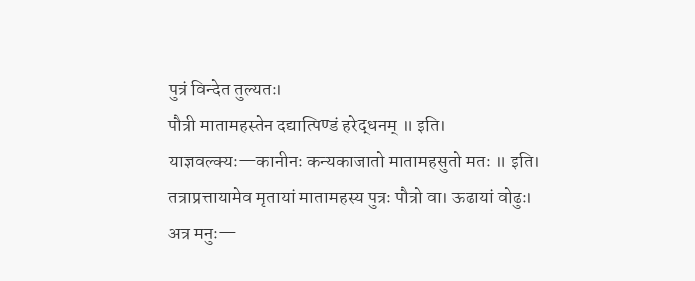पुत्रं विन्देत तुल्यतः।
पौत्री मातामहस्तेन दद्यात्पिण्डं हरेद्धनम् ॥ इति।
याज्ञवल्क्यः—कानीनः कन्यकाजातो मातामहसुतो मतः ॥ इति।
तत्राप्रत्तायामेव मृतायां मातामहस्य पुत्रः पौत्रो वा। ऊढायां वोढुः।
अत्र मनुः—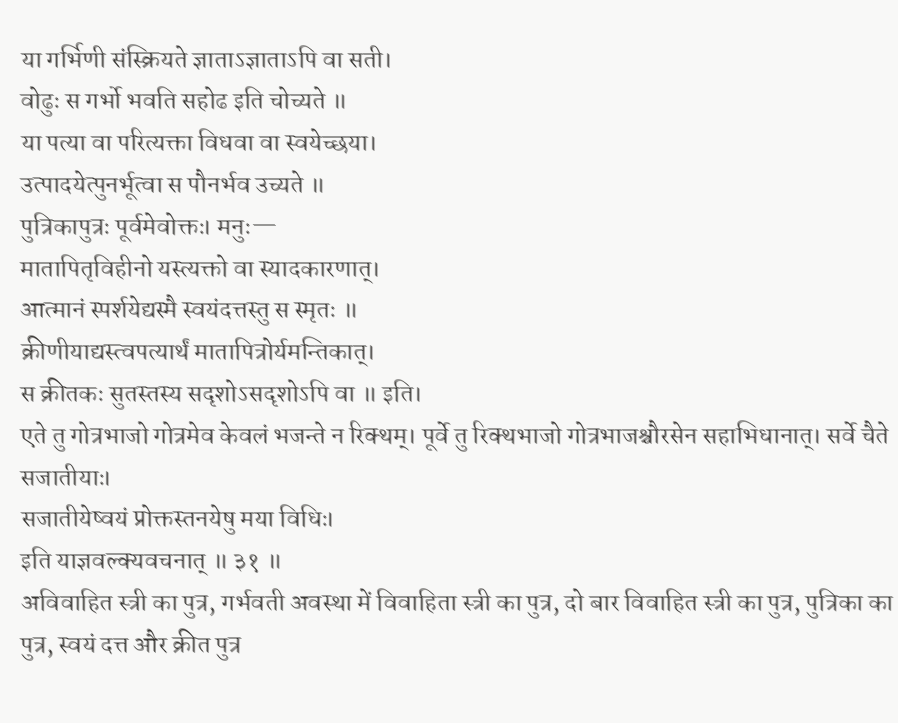या गर्भिणी संस्क्रियते ज्ञाताऽज्ञाताऽपि वा सती।
वोढुः स गर्भो भवति सहोढ इति चोच्यते ॥
या पत्या वा परित्यक्ता विधवा वा स्वयेच्छया।
उत्पादयेत्पुनर्भूत्वा स पौनर्भव उच्यते ॥
पुत्रिकापुत्रः पूर्वमेवोक्तः। मनुः—
मातापितृविहीनो यस्त्यक्तो वा स्यादकारणात्।
आत्मानं स्पर्शयेद्यस्मै स्वयंदत्तस्तु स स्मृतः ॥
क्रीणीयाद्यस्त्वपत्यार्थं मातापित्रोर्यमन्तिकात्।
स क्रीतकः सुतस्तस्य सदृशोऽसदृशोऽपि वा ॥ इति।
एते तु गोत्रभाजो गोत्रमेव केवलं भजन्ते न रिक्थम्। पूर्वे तु रिक्थभाजो गोत्रभाजश्चौरसेन सहाभिधानात्। सर्वे चैते सजातीयाः।
सजातीयेष्वयं प्रोक्तस्तनयेषु मया विधिः।
इति याज्ञवल्क्यवचनात् ॥ ३१ ॥
अविवाहित स्त्री का पुत्र, गर्भवती अवस्था में विवाहिता स्त्री का पुत्र, दो बार विवाहित स्त्री का पुत्र, पुत्रिका का पुत्र, स्वयं दत्त और क्रीत पुत्र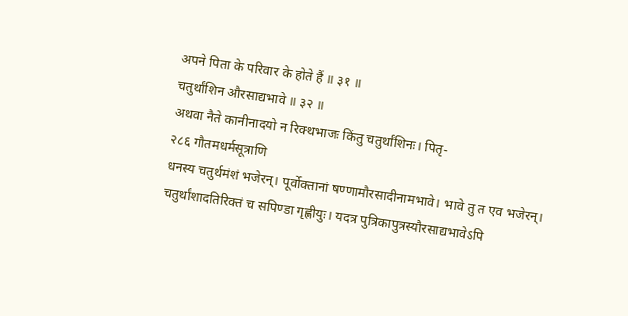अपने पिता के परिवार के होते हैं ॥ ३१ ॥
चतुर्थांशिन औरसाद्यभावे ॥ ३२ ॥
अथवा नैते कानीनादयो न रिक्थभाजः किंतु चतुर्थांशिनः। पितृ-
२८६ गौतमधर्मसूत्राणि
धनस्य चतुर्थमंशं भजेरन्। पूर्वोक्तानां षण्णामौरसादीनामभावे। भावे तु त एव भजेरन्। चतुर्थांशादतिरिक्तं च सपिण्डा गृह्णीयुः। यदत्र पुत्रिकापुत्रस्यौरसाद्यभावेऽपि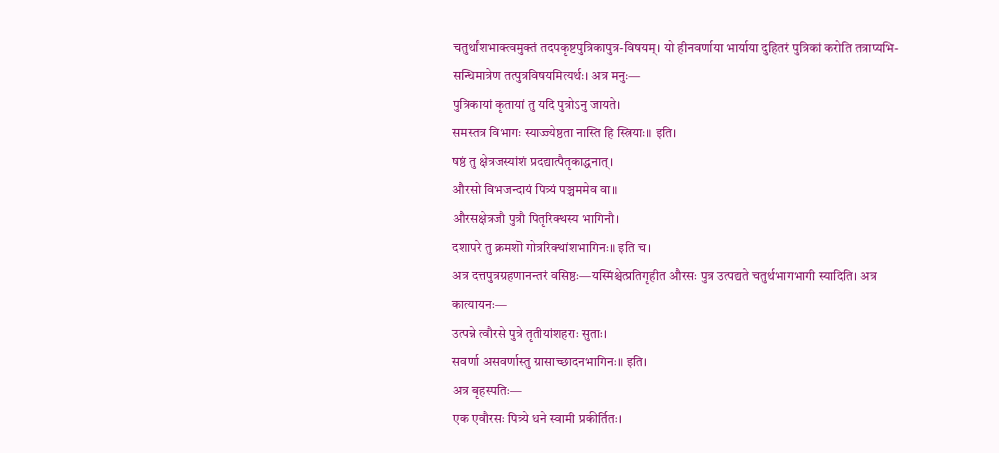चतुर्थांशभाक्त्वमुक्तं तदपकृष्टपुत्रिकापुत्र-विषयम्। यो हीनवर्णाया भार्याया दुहितरं पुत्रिकां करोति तत्राप्यभि-सन्धिमात्रेण तत्पुत्रविषयमित्यर्थः। अत्र मनुः—
पुत्रिकायां कृतायां तु यदि पुत्रोऽनु जायते।
समस्तत्र विभागः स्याज्ज्येष्ठता नास्ति हि स्त्रियाः॥ इति।
षष्ठं तु क्षेत्रजस्यांशं प्रदद्यात्पैतृकाद्धनात्।
औरसो विभजन्दायं पित्र्यं पञ्चममेव वा॥
औरसक्षेत्रजौ पुत्रौ पितृरिक्थस्य भागिनौ।
दशापरे तु क्रमशॊ गोत्ररिक्थांशभागिनः॥ इति च।
अत्र दत्तपुत्रग्रहणानन्तरं वसिष्ठः—यस्मिंश्चेत्प्रतिगृहीत औरसः पुत्र उत्पद्यते चतुर्थभागभागी स्यादिति। अत्र कात्यायनः—
उत्पन्ने त्वौरसे पुत्रे तृतीयांशहराः सुताः।
सवर्णा असवर्णास्तु ग्रासाच्छादनभागिनः॥ इति।
अत्र बृहस्पतिः—
एक एवौरसः पित्र्ये धने स्वामी प्रकीर्तितः।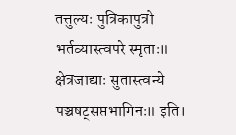तत्तुल्यः पुत्रिकापुत्रो भर्तव्यास्त्वपरे स्मृताः॥
क्षेत्रजाद्याः सुतास्त्वन्ये पञ्चषट्सप्तभागिनः॥ इति।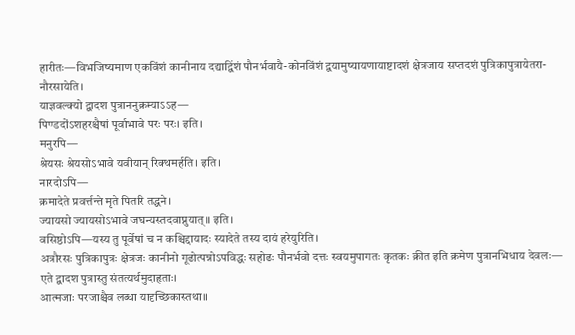हारीतः—विभजिष्यमाण एकविंशं कानीनाय दद्याद्विंशं पौनर्भवायै-कोनविंशं द्वयामुष्यायणायाष्टादशं क्षेत्रजाय सप्तदशं पुत्रिकापुत्रायेतरा-नौरसायेति।
याज्ञवल्क्यो द्वादश पुत्राननुक्रम्याऽऽह—
पिण्डदोंऽशहरश्चैषां पूर्वाभावे परः परः। इति।
मनुरपि—
श्रेयसः श्रेयसोऽभावे यवीयान् रिक्थमर्हति। इति।
नारदोऽपि—
क्रमादेते प्रवर्त्तन्ते मृते पितरि तद्धने।
ज्यायसो ज्यायसोऽभावे जघन्यस्तदवाप्नुयात्॥ इति।
वसिष्ठोऽपि—यस्य तु पूर्वेषां च न कश्चिद्दायादः स्यादेते तस्य दायं हरेयुरिति।
अत्रौरसः पुत्रिकापुत्रः क्षेत्रजः कानीनो गूढोत्पन्नोऽपविद्धः सहोढः पौनर्भवो दत्तः स्वयमुपागतः कृतकः क्रीत इति क्रमेण पुत्रानभिधाय देवलः—
एते द्वादश पुत्रास्तु संतत्यर्थमुदाहृताः।
आत्मजाः परजाश्चैव लब्धा यादृच्छिकास्तथा॥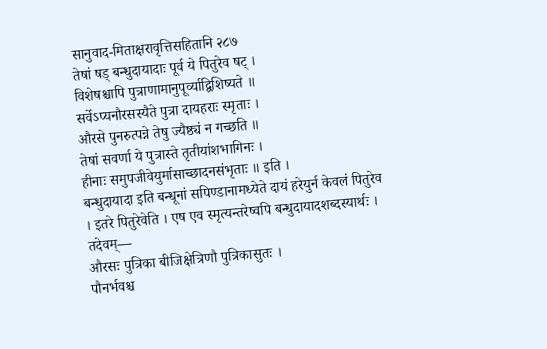सानुवाद-मिताक्षरावृत्तिसहितानि २८७
तेषां षड् बन्धुदायादाः पूर्व ये पितुरेव षट् ।
विशेषश्चापि पुत्राणामानुपूर्व्याद्विशिष्यते ॥
सर्वेऽप्यनौरसस्यैते पुत्रा दायहराः स्मृताः ।
औरसे पुनरुत्पन्ने तेषु ज्यैष्ठ्यं न गच्छति ॥
तेषां सवर्णा ये पुत्रास्ते तृतीयांशभागिनः ।
हीनाः समुपजीवेयुर्मासाच्छादनसंभृताः ॥ इति ।
बन्धुदायादा इति बन्धूनां सपिण्डानामध्येते दायं हरेयुर्न केवलं पितुरेव । इतरे पितुरेवेति । एष एव स्मृत्यन्तरेष्वपि बन्धुदायादशब्दस्यार्थः । तदेवम्—
औरसः पुत्रिका बीजिक्षेत्रिणौ पुत्रिकासुतः ।
पौनर्भवश्च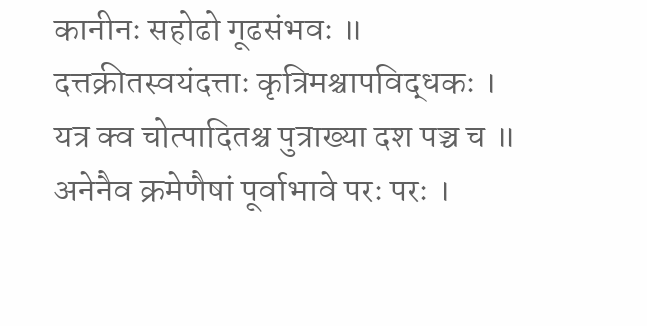कानीनः सहोढो गूढसंभवः ॥
दत्तक्रीतस्वयंदत्ताः कृत्रिमश्चापविद्धकः ।
यत्र क्व चोत्पादितश्च पुत्राख्या दश पञ्च च ॥
अनेनैव क्रमेणैषां पूर्वाभावे परः परः ।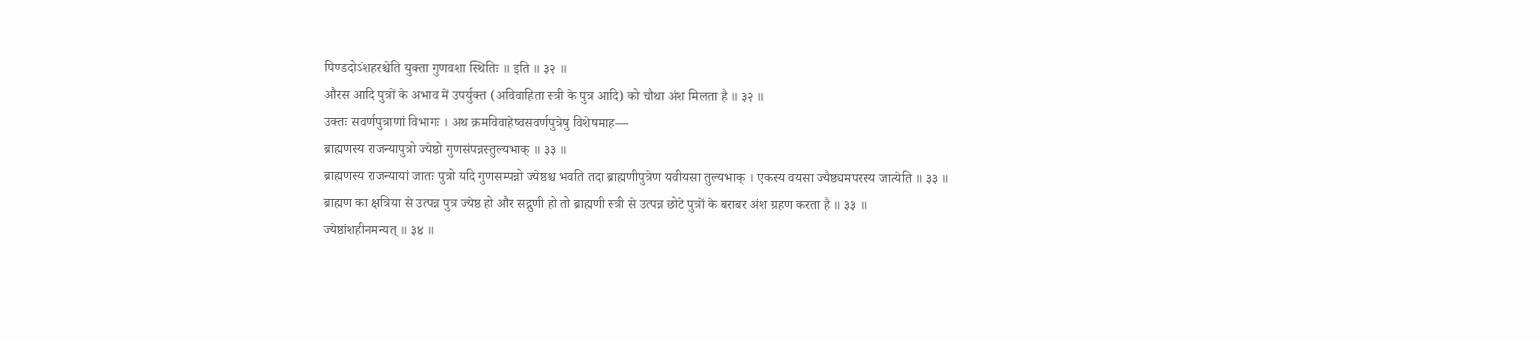पिण्डदोऽंशहरश्चेति युक्ता गुणवशा स्थितिः ॥ इति ॥ ३२ ॥
औरस आदि पुत्रों के अभाव में उपर्युक्त (अविवाहिता स्त्री के पुत्र आदि) को चौथा अंश मिलता है ॥ ३२ ॥
उक्तः सवर्णपुत्राणां विभागः । अथ क्रमविवाहेष्वसवर्णपुत्रेषु विशेषमाह—
ब्राह्मणस्य राजन्यापुत्रो ज्येष्ठो गुणसंपन्नस्तुल्यभाक् ॥ ३३ ॥
ब्राह्मणस्य राजन्यायां जातः पुत्रो यदि गुणसम्पन्नो ज्येष्ठश्च भवति तदा ब्राह्मणीपुत्रेण यवीयसा तुल्यभाक् । एकस्य वयसा ज्यैष्ठ्यमपरस्य जात्येति ॥ ३३ ॥
ब्राह्मण का क्षत्रिया से उत्पन्न पुत्र ज्येष्ठ हो और सद्गुणी हो तो ब्राह्मणी स्त्री से उत्पन्न छोटे पुत्रों के बराबर अंश ग्रहण करता है ॥ ३३ ॥
ज्येष्ठांशहीनमन्यत् ॥ ३४ ॥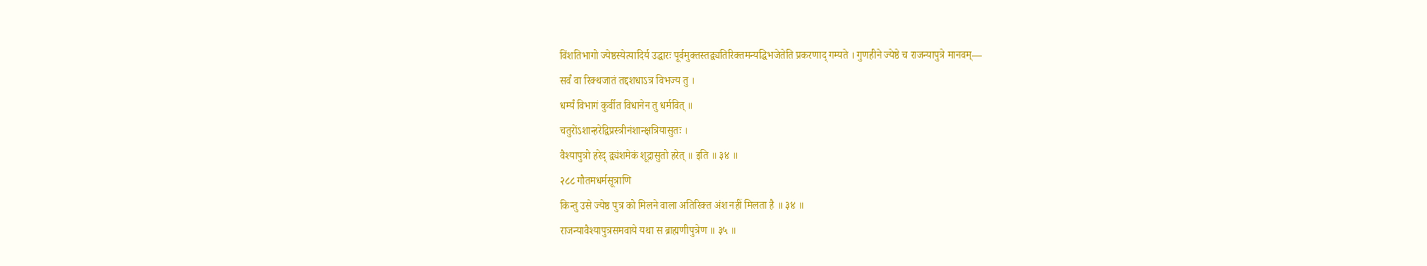विंशतिभागो ज्येष्ठस्येत्यादिर्य उद्धारः पूर्वमुक्तस्तद्व्यतिरिक्तमन्यद्धिभजेतेति प्रकरणाद् गम्यते । गुणहीने ज्येष्ठे च राजन्यापुत्रे मानवम्—
सर्वं वा रिक्थजातं तद्दशधाऽत्र विभज्य तु ।
धर्म्यं विभागं कुर्वीत विधानेन तु धर्मवित् ॥
चतुरोंऽशान्हरेद्विप्रस्त्रीनंशान्क्षत्रियासुतः ।
वैश्यापुत्रो हरेद् द्व्यंशमेकं शूद्रासुतो हरेत् ॥ इति ॥ ३४ ॥
२८८ गौतमधर्मसूत्राणि
किन्तु उसे ज्येष्ठ पुत्र को मिलने वाला अतिरिक्त अंश नहीं मिलता है ॥ ३४ ॥
राजन्यावैश्यापुत्रसमवाये यथा स ब्राह्मणीपुत्रेण ॥ ३५ ॥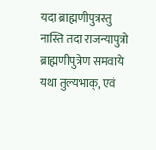यदा ब्राह्मणीपुत्रस्तु नास्ति तदा राजन्यापुत्रो ब्राह्मणीपुत्रेण समवाये यथा तुल्यभाक्, एवं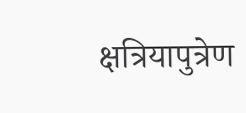क्षत्रियापुत्रेण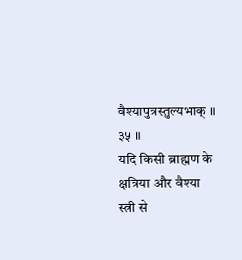वैश्यापुत्रस्तुल्यभाक् ॥ ३५ ॥
यदि किसी ब्राह्मण के क्षत्रिया और वैश्या स्त्री से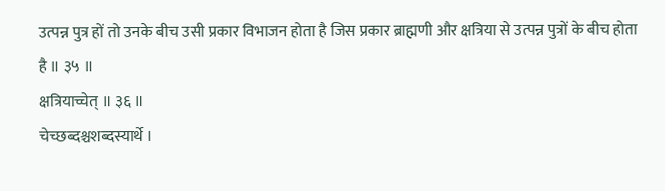उत्पन्न पुत्र हों तो उनके बीच उसी प्रकार विभाजन होता है जिस प्रकार ब्राह्मणी और क्षत्रिया से उत्पन्न पुत्रों के बीच होता है ॥ ३५ ॥
क्षत्रियाच्चेत् ॥ ३६ ॥
चेच्छब्दश्चशब्दस्यार्थे ।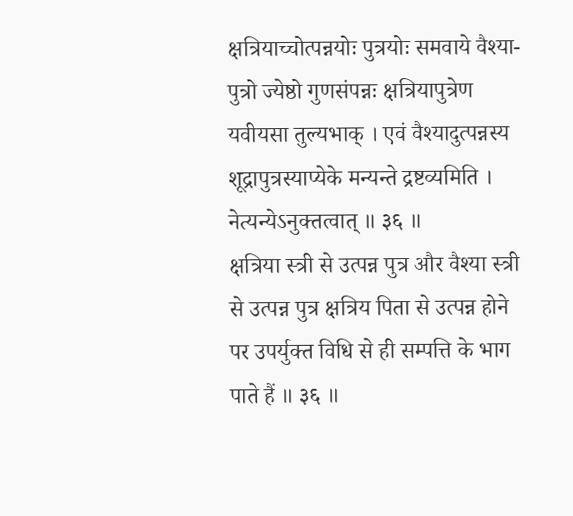क्षत्रियाच्चोत्पन्नयोः पुत्रयोः समवाये वैश्या-पुत्रो ज्येष्ठो गुणसंपन्नः क्षत्रियापुत्रेण यवीयसा तुल्यभाक् । एवं वैश्यादुत्पन्नस्य शूद्रापुत्रस्याप्येके मन्यन्ते द्रष्टव्यमिति । नेत्यन्येऽनुक्तत्वात् ॥ ३६ ॥
क्षत्रिया स्त्री से उत्पन्न पुत्र और वैश्या स्त्री से उत्पन्न पुत्र क्षत्रिय पिता से उत्पन्न होने पर उपर्युक्त विधि से ही सम्पत्ति के भाग पाते हैं ॥ ३६ ॥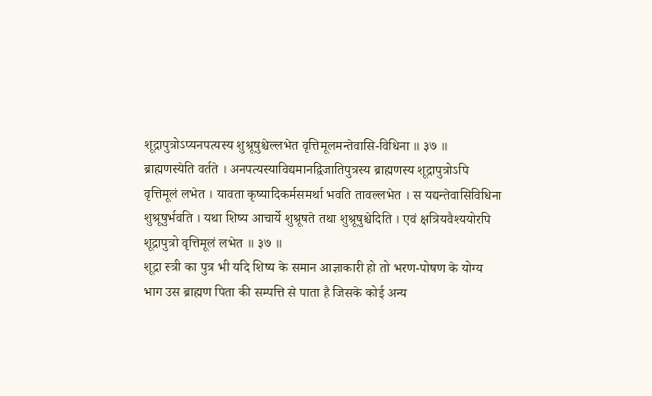शूद्रापुत्रोऽप्यनपत्यस्य शुश्रूषुश्चेल्लभेत वृत्तिमूलमन्तेवासि-विधिना ॥ ३७ ॥
ब्राह्मणस्येति वर्तते । अनपत्यस्याविद्यमानद्विजातिपुत्रस्य ब्राह्मणस्य शूद्रापुत्रोऽपि वृत्तिमूलं लभेत । यावता कृष्यादिकर्मसमर्था भवति तावल्लभेत । स यद्यन्तेवासिविधिना शुश्रूषुर्भवति । यथा शिष्य आचार्ये शुश्रूषते तथा शुश्रूषुश्चेदिति । एवं क्षत्रियवैश्ययोरपि शूद्रापुत्रो वृत्तिमूलं लभेत ॥ ३७ ॥
शूद्रा स्त्री का पुत्र भी यदि शिष्य के समान आज्ञाकारी हो तो भरण-पोषण के योग्य भाग उस ब्राह्मण पिता की सम्पत्ति से पाता है जिसके कोई अन्य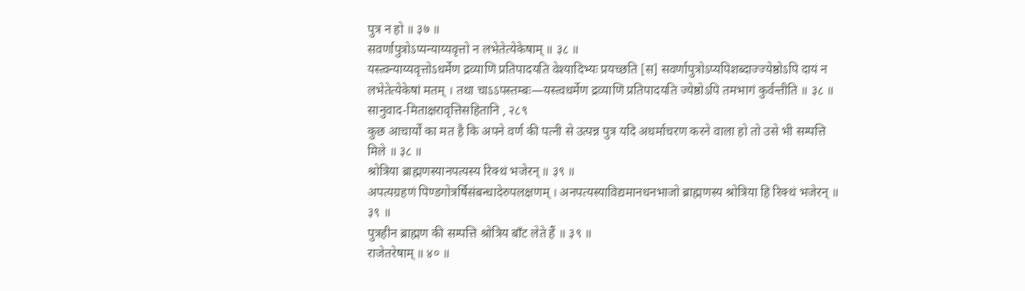पुत्र न हो ॥ ३७ ॥
सवर्णापुत्रोऽप्यन्याय्यवृत्तो न लभेतेत्येकेषाम् ॥ ३८ ॥
यस्त्वन्याय्यवृत्तोऽधर्मेण द्रव्याणि प्रतिपादयति वेश्यादिभ्यः प्रयच्छति [स] सवर्णापुत्रोऽप्यपिशब्दाज्ज्येष्ठोऽपि दायं न लभेतेत्येकेषां मतम् । तथा चाऽऽपस्तम्बः—यस्त्वधर्मेण द्रव्याणि प्रतिपादयति ज्येष्ठोऽपि तमभागं कुर्वन्तीति ॥ ३८ ॥
सानुवाद-मिताक्षरावृत्तिसहितानि , २८९
कुछ आचार्यों का मत है कि अपने वर्ण की पत्नी से उत्पन्न पुत्र यदि अधर्माचरण करने वाला हो तो उसे भी सम्पत्ति मिले ॥ ३८ ॥
श्रोत्रिया ब्राह्मणस्यानपत्यस्य रिक्थं भजेरन् ॥ ३९ ॥
अपत्यग्रहणं पिण्डगोत्रर्षिसंबन्धादेरुपलक्षणम् । अनपत्यस्याविद्यमानधनभाजो ब्राह्मणस्य श्रोत्रिया हि रिक्थं भजेरन् ॥ ३९ ॥
पुत्रहीन ब्राह्मण की सम्पत्ति श्रोत्रिय बाँट लेते हैं ॥ ३९ ॥
राजेतरेषाम् ॥ ४० ॥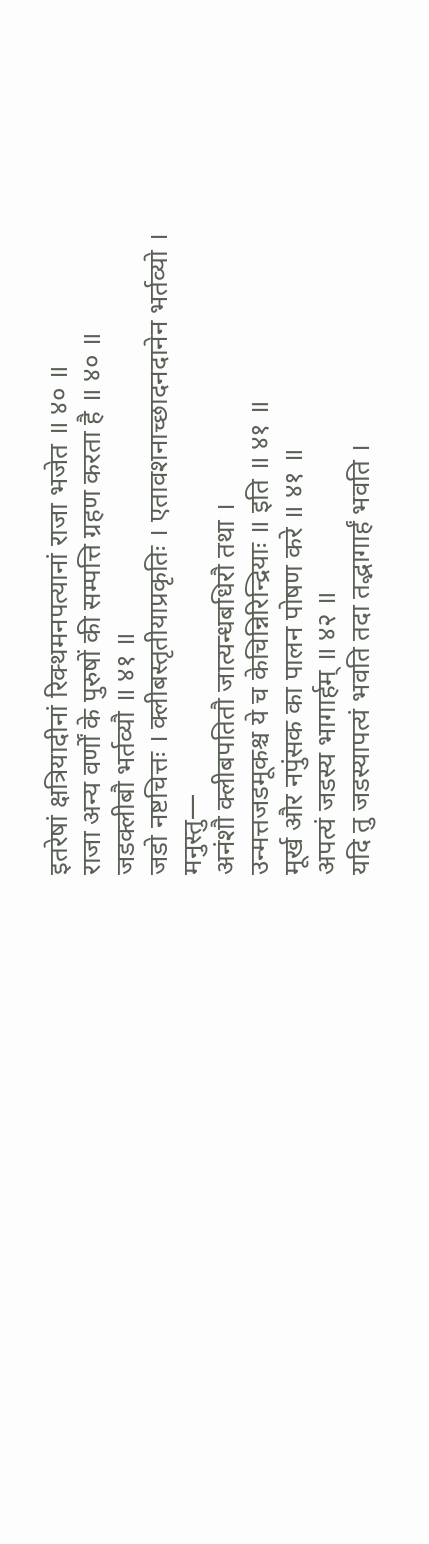इतरेषां क्षत्रियादीनां रिक्थमनपत्यानां राजा भजेत ॥ ४० ॥
राजा अन्य वर्णों के पुरुषों की सम्पत्ति ग्रहण करता है ॥ ४० ॥
जडक्लीबौ भर्तव्यौ ॥ ४१ ॥
जडो नष्टचित्तः । क्लीबस्तृतीयाप्रकृतिः । एतावशनाच्छादनदानेन भर्तव्यो । मनुस्तु—
अनंशौ क्लीबपतितौ जात्यन्धबधिरौ तथा ।
उन्मत्तजडमूकश्च ये च केचिन्निरिन्द्रियाः ॥ इति ॥ ४१ ॥
मूर्ख और नपुंसक का पालन पोषण करे ॥ ४१ ॥
अपत्यं जडस्य भागार्हम् ॥ ४२ ॥
यदि तु जडस्यापत्यं भवति तदा तद्भागार्हं भवति ।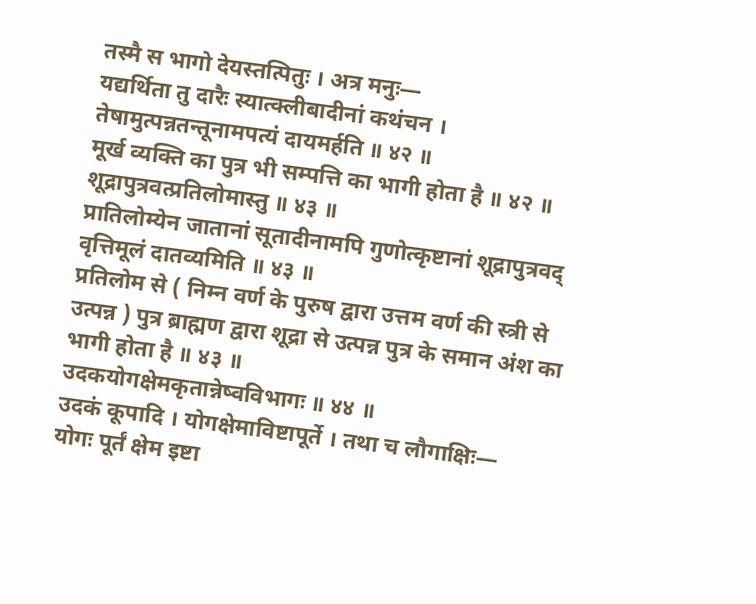तस्मै स भागो देयस्तत्पितुः । अत्र मनुः—
यद्यर्थिता तु दारैः स्यात्क्लीबादीनां कथंचन ।
तेषामुत्पन्नतन्तूनामपत्यं दायमर्हति ॥ ४२ ॥
मूर्ख व्यक्ति का पुत्र भी सम्पत्ति का भागी होता है ॥ ४२ ॥
शूद्रापुत्रवत्प्रतिलोमास्तु ॥ ४३ ॥
प्रातिलोम्येन जातानां सूतादीनामपि गुणोत्कृष्टानां शूद्रापुत्रवद् वृत्तिमूलं दातव्यमिति ॥ ४३ ॥
प्रतिलोम से ( निम्न वर्ण के पुरुष द्वारा उत्तम वर्ण की स्त्री से उत्पन्न ) पुत्र ब्राह्मण द्वारा शूद्रा से उत्पन्न पुत्र के समान अंश का भागी होता है ॥ ४३ ॥
उदकयोगक्षेमकृतान्नेष्वविभागः ॥ ४४ ॥
उदकं कूपादि । योगक्षेमाविष्टापूर्ते । तथा च लौगाक्षिः—
योगः पूर्तं क्षेम इष्टा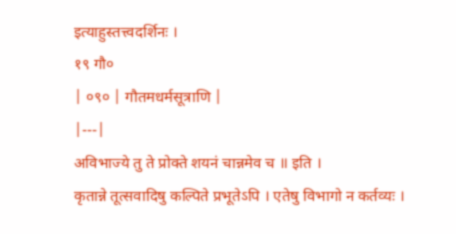इत्याहुस्तत्त्वदर्शिनः ।
१९ गौ०
| ०९० | गौतमधर्मसूत्राणि |
|---|
अविभाज्ये तु ते प्रोक्ते शयनं चान्नमेव च ॥ इति ।
कृतान्ने तूत्सवादिषु कल्पिते प्रभूतेऽपि । एतेषु विभागो न कर्तव्यः ।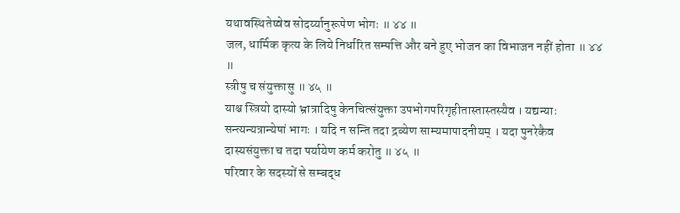यथावस्थितेष्वेव सोदर्य्यानुरूपेण भोगः ॥ ४४ ॥
जल, धार्मिक कृत्य के लिये निर्धारित सम्पत्ति और बने हुए भोजन का विभाजन नहीं होता ॥ ४४ ॥
स्त्रीषु च संयुक्तासु ॥ ४५ ॥
याश्च स्त्रियो दास्यो भ्रात्रादिषु केनचित्संयुक्ता उपभोगपरिगृहीतास्तास्तस्यैव । यद्यन्याः सन्त्यन्यत्रान्येषां भागः । यदि न सन्ति तदा द्रव्येण साम्यमापादनीयम् । यदा पुनरेकैव दास्यसंयुक्ता च तदा पर्यायेण कर्म करोतु ॥ ४५ ॥
परिवार के सदस्यों से सम्बद्ध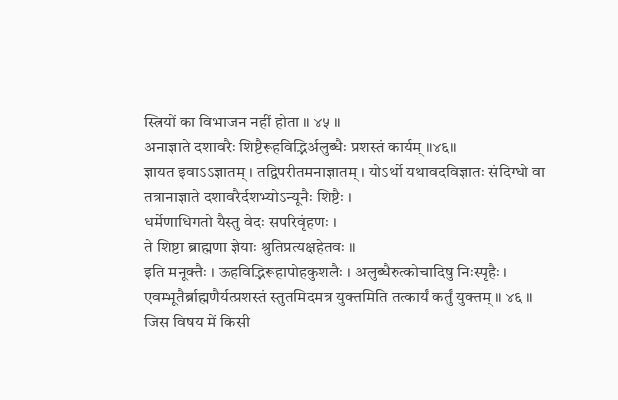स्त्रियों का विभाजन नहीं होता ॥ ४५ ॥
अनाज्ञाते दशावरैः शिष्टैरूहविद्भिर्अलुब्धैः प्रशस्तं कार्यम् ॥४६॥
ज्ञायत इवाऽऽज्ञातम् । तद्विपरीतमनाज्ञातम् । योऽर्थो यथावदविज्ञातः संदिग्धो वा तत्रानाज्ञाते दशावरैर्दशभ्योऽन्यूनैः शिष्टैः ।
धर्मेणाधिगतो यैस्तु वेदः सपरिवृंहणः ।
ते शिष्टा ब्राह्मणा ज्ञेयाः श्रुतिप्रत्यक्षहेतवः ॥
इति मनूक्तैः । ऊहविद्भिरूहापोहकुशलैः । अलुब्धैरुत्कोचादिषु निःस्पृहैः । एवम्भूतैर्ब्राह्मणैर्यत्प्रशस्तं स्तुतमिदमत्र युक्तमिति तत्कार्यं कर्तुं युक्तम् ॥ ४६ ॥
जिस विषय में किसी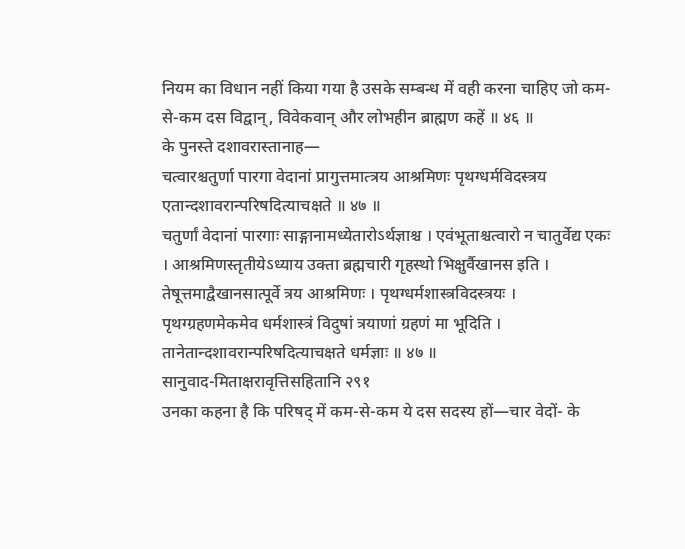नियम का विधान नहीं किया गया है उसके सम्बन्ध में वही करना चाहिए जो कम-से-कम दस विद्वान्, विवेकवान् और लोभहीन ब्राह्मण कहें ॥ ४६ ॥
के पुनस्ते दशावरास्तानाह—
चत्वारश्चतुर्णा पारगा वेदानां प्रागुत्तमात्त्रय आश्रमिणः पृथग्धर्मविदस्त्रय एतान्दशावरान्परिषदित्याचक्षते ॥ ४७ ॥
चतुर्णां वेदानां पारगाः साङ्गानामध्येतारोऽर्थज्ञाश्च । एवंभूताश्चत्वारो न चातुर्वेद्य एकः । आश्रमिणस्तृतीयेऽध्याय उक्ता ब्रह्मचारी गृहस्थो भिक्षुर्वैखानस इति । तेषूत्तमाद्वैखानसात्पूर्वे त्रय आश्रमिणः । पृथग्धर्मशास्त्रविदस्त्रयः । पृथग्ग्रहणमेकमेव धर्मशास्त्रं विदुषां त्रयाणां ग्रहणं मा भूदिति । तानेतान्दशावरान्परिषदित्याचक्षते धर्मज्ञाः ॥ ४७ ॥
सानुवाद-मिताक्षरावृत्तिसहितानि २९१
उनका कहना है कि परिषद् में कम-से-कम ये दस सदस्य हों—चार वेदों- के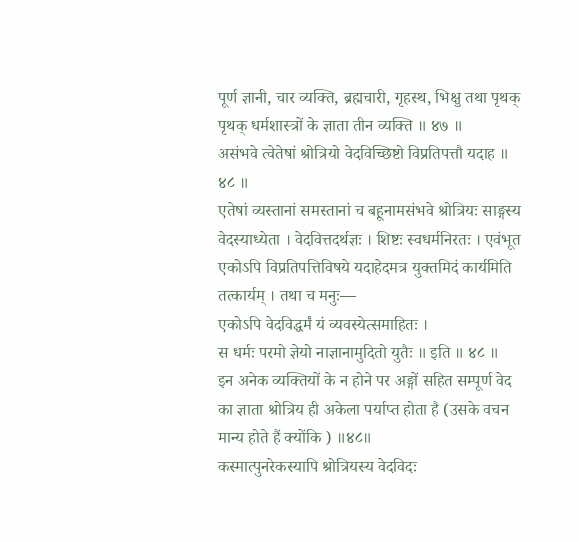पूर्ण ज्ञानी, चार व्यक्ति, ब्रह्मचारी, गृहस्थ, भिक्षु तथा पृथक् पृथक् धर्मशास्त्रों के ज्ञाता तीन व्यक्ति ॥ ४७ ॥
असंभवे त्वेतेषां श्रोत्रियो वेदविच्छिष्टो विप्रतिपत्तौ यदाह ॥ ४८ ॥
एतेषां व्यस्तानां समस्तानां च बहूनामसंभवे श्रोत्रियः साङ्गस्य वेदस्याध्येता । वेदवित्तदर्थज्ञः । शिष्टः स्वधर्मनिरतः । एवंभूत एकोऽपि विप्रतिपत्तिविषये यदाहेदमत्र युक्तमिदं कार्यमिति तत्कार्यम् । तथा च मनुः—
एकोऽपि वेदविद्धर्मं यं व्यवस्येत्समाहितः ।
स धर्मः परमो ज्ञेयो नाज्ञानामुदितो युतैः ॥ इति ॥ ४८ ॥
इन अनेक व्यक्तियों के न होने पर अङ्गों सहित सम्पूर्ण वेद का ज्ञाता श्रोत्रिय ही अकेला पर्याप्त होता है (उसके वचन मान्य होते हैं क्योंकि ) ॥४८॥
कस्मात्पुनरेकस्यापि श्रोत्रियस्य वेदविदः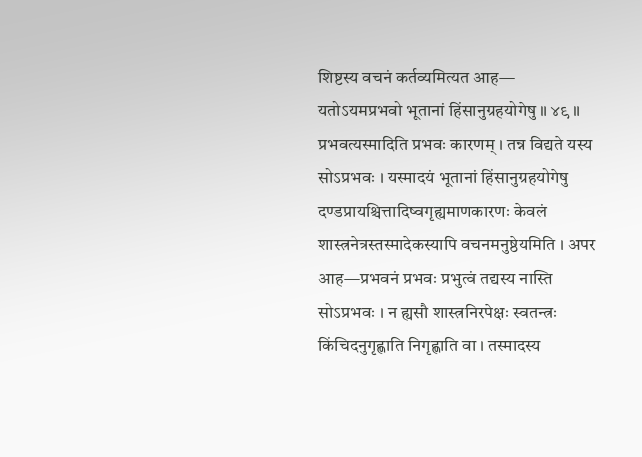शिष्टस्य वचनं कर्तव्यमित्यत आह—
यतोऽयमप्रभवो भूतानां हिंसानुग्रहयोगेषु ॥ ४९ ॥
प्रभवत्यस्मादिति प्रभवः कारणम् । तन्न विद्यते यस्य सोऽप्रभवः । यस्मादयं भूतानां हिंसानुग्रहयोगेषु दण्डप्रायश्चित्तादिष्वगृह्यमाणकारणः केवलं शास्त्रनेत्रस्तस्मादेकस्यापि वचनमनुष्ठेयमिति । अपर आह—प्रभवनं प्रभवः प्रभुत्वं तद्यस्य नास्ति सोऽप्रभवः । न ह्यसौ शास्त्रनिरपेक्षः स्वतन्त्रः किंचिदनुगृह्णाति निगृह्णाति वा । तस्मादस्य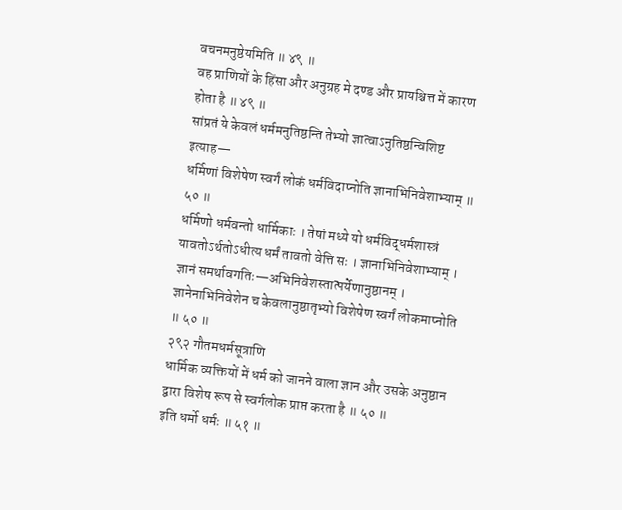वचनमनुष्ठेयमिति ॥ ४९ ॥
वह प्राणियों के हिंसा और अनुग्रह मे दण्ड और प्रायश्चित्त में कारण होता है ॥ ४९ ॥
सांप्रतं ये केवलं धर्ममनुतिष्ठन्ति तेभ्यो ज्ञात्वाऽनुतिष्ठन्विशिष्ट इत्याह—
धर्मिणां विशेषेण स्वर्गं लोकं धर्मविदाप्नोति ज्ञानाभिनिवेशाभ्याम् ॥ ५० ॥
धर्मिणो धर्मवन्तो धार्मिकाः । तेषां मध्ये यो धर्मविद्धर्मशास्त्रं यावतोऽर्थतोऽधीत्य धर्मं तावतो वेत्ति सः । ज्ञानाभिनिवेशाभ्याम् । ज्ञानं समर्थावगतिः—अभिनिवेशस्तात्पर्येणानुष्ठानम् । ज्ञानेनाभिनिवेशेन च केवलानुष्ठातृभ्यो विशेषेण स्वर्गं लोकमाप्नोति ॥ ५० ॥
२९२ गौतमधर्मसूत्राणि
धार्मिक व्यक्तियों में धर्म को जानने वाला ज्ञान और उसके अनुष्ठान द्वारा विशेष रूप से स्वर्गलोक प्राप्त करता है ॥ ५० ॥
इति धर्मो धर्मः ॥ ५१ ॥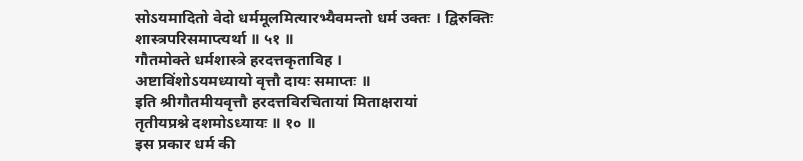सोऽयमादितो वेदो धर्ममूलमित्यारभ्यैवमन्तो धर्म उक्तः । द्विरुक्तिः शास्त्रपरिसमाप्त्यर्था ॥ ५१ ॥
गौतमोक्ते धर्मशास्त्रे हरदत्तकृताविह ।
अष्टाविंशोऽयमध्यायो वृत्तौ दायः समाप्तः ॥
इति श्रीगौतमीयवृत्तौ हरदत्तविरचितायां मिताक्षरायां
तृतीयप्रश्ने दशमोऽध्यायः ॥ १० ॥
इस प्रकार धर्म की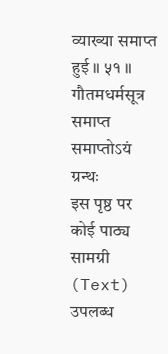व्याख्या समाप्त हुई ॥ ५१ ॥
गौतमधर्मसूत्र समाप्त
समाप्तोऽयं ग्रन्थः
इस पृष्ठ पर कोई पाठ्य सामग्री (Text) उपलब्ध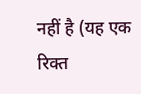नहीं है (यह एक रिक्त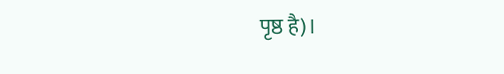पृष्ठ है)।